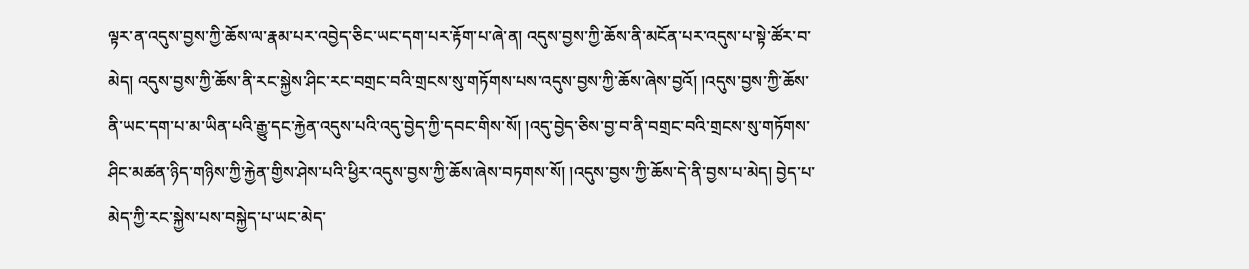ལྟར་ན་འདུས་བྱས་ཀྱི་ཆོས་ལ་རྣམ་པར་འབྱེད་ཅིང་ཡང་དག་པར་རྟོག་པ་ཞེ་ན། འདུས་བྱས་ཀྱི་ཆོས་ནི་མངོན་པར་འདུས་པ་སྟེ་ཚོར་བ་མེད། འདུས་བྱས་ཀྱི་ཆོས་ནི་རང་སྐྱེས་ཤིང་རང་བགྲང་བའི་གྲངས་སུ་གཏོགས་པས་འདུས་བྱས་ཀྱི་ཆོས་ཞེས་བྱའོ། །འདུས་བྱས་ཀྱི་ཆོས་ནི་ཡང་དག་པ་མ་ཡིན་པའི་རྒྱུ་དང་རྐྱེན་འདུས་པའི་འདུ་བྱེད་ཀྱི་དབང་གིས་སོ། །འདུ་བྱེད་ཅིས་བྱ་བ་ནི་བགྲང་བའི་གྲངས་སུ་གཏོགས་ཤིང་མཚན་ཉིད་གཉིས་ཀྱི་རྐྱེན་གྱིས་ཤེས་པའི་ཕྱིར་འདུས་བྱས་ཀྱི་ཆོས་ཞེས་བཏགས་སོ། །འདུས་བྱས་ཀྱི་ཆོས་དེ་ནི་བྱས་པ་མེད། བྱེད་པ་མེད་ཀྱི་རང་སྐྱེས་པས་བསྐྱེད་པ་ཡང་མེད་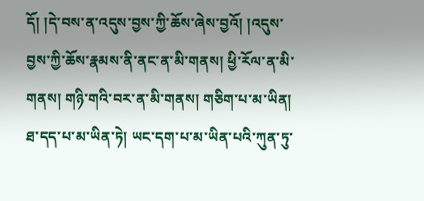དོ། །དེ་བས་ན་འདུས་བྱས་ཀྱི་ཆོས་ཞེས་བྱའོ། །འདུས་བྱས་ཀྱི་ཆོས་རྣམས་ནི་ནང་ན་མི་གནས། ཕྱི་རོལ་ན་མི་གནས། གཉི་གའི་བར་ན་མི་གནས། གཅིག་པ་མ་ཡིན། ཐ་དད་པ་མ་ཡིན་ཏེ། ཡང་དག་པ་མ་ཡིན་པའི་ཀུན་ཏུ་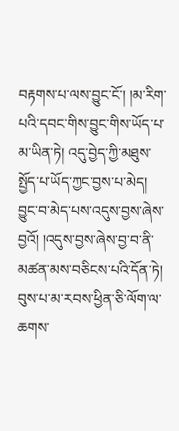བརྟགས་པ་ལས་བྱུང་ངོ་། །མ་རིག་པའི་དབང་གིས་བྱུང་གིས་ཡོད་པ་མ་ཡིན་ཏེ། འདུ་བྱེད་ཀྱི་མཐུས་སྤྱོད་པ་ཡོད་ཀྱང་བྱས་པ་མེད། བྱུང་བ་མེད་པས་འདུས་བྱས་ཞེས་བྱའོ། །འདུས་བྱས་ཞེས་བྱ་བ་ནི་མཚན་མས་བཅིངས་པའི་དོན་ཏེ། བུས་པ་མ་རབས་ཕྱིན་ཅི་ལོག་ལ་ཆགས་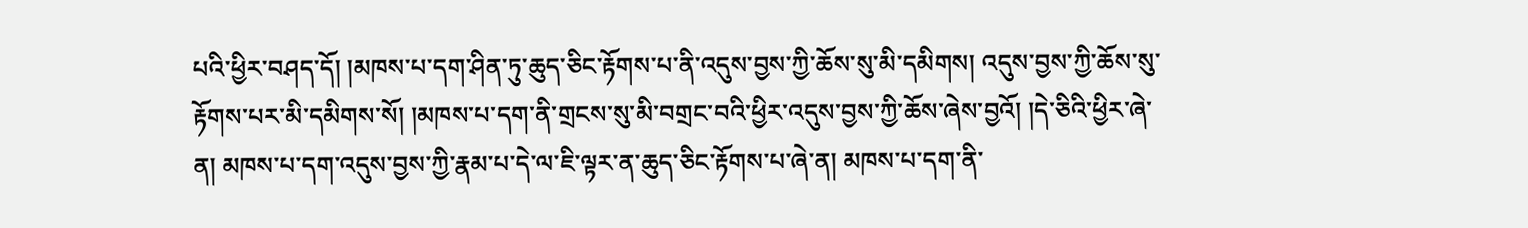པའི་ཕྱིར་བཤད་དོ། །མཁས་པ་དག་ཤིན་ཏུ་ཆུད་ཅིང་རྟོགས་པ་ནི་འདུས་བྱས་ཀྱི་ཆོས་སུ་མི་དམིགས། འདུས་བྱས་ཀྱི་ཆོས་སུ་རྟོགས་པར་མི་དམིགས་སོ། །མཁས་པ་དག་ནི་གྲངས་སུ་མི་བགྲང་བའི་ཕྱིར་འདུས་བྱས་ཀྱི་ཆོས་ཞེས་བྱའོ། །དེ་ཅིའི་ཕྱིར་ཞེ་ན། མཁས་པ་དག་འདུས་བྱས་ཀྱི་རྣམ་པ་དེ་ལ་ཇི་ལྟར་ན་ཆུད་ཅིང་རྟོགས་པ་ཞེ་ན། མཁས་པ་དག་ནི་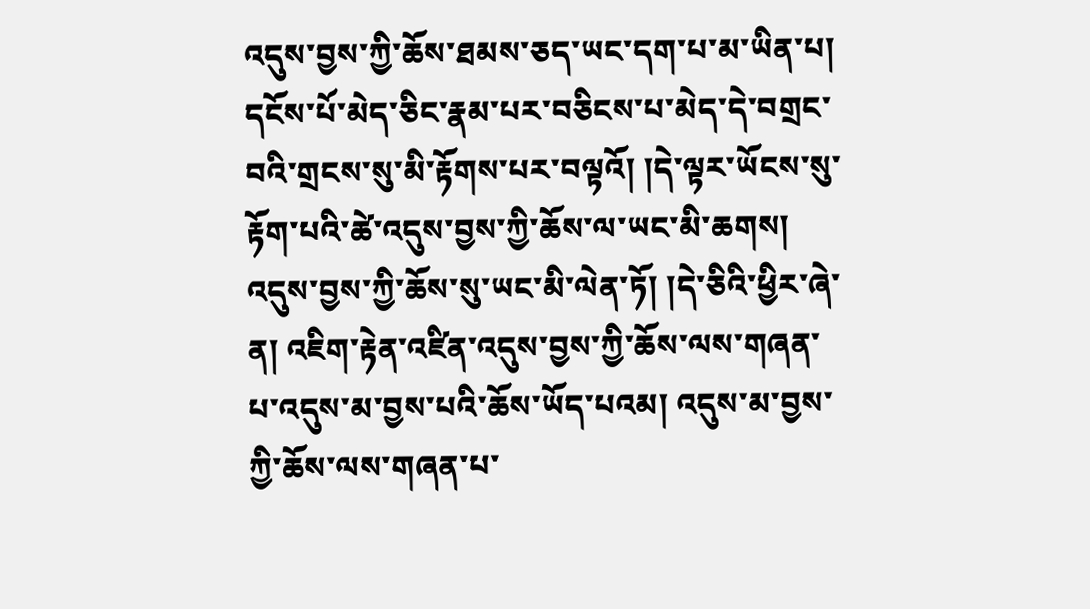འདུས་བྱས་ཀྱི་ཆོས་ཐམས་ཅད་ཡང་དག་པ་མ་ཡིན་པ། དངོས་པོ་མེད་ཅིང་རྣམ་པར་བཅིངས་པ་མེད་དེ་བགྲང་བའི་གྲངས་སུ་མི་རྟོགས་པར་བལྟའོ། །དེ་ལྟར་ཡོངས་སུ་རྟོག་པའི་ཚེ་འདུས་བྱས་ཀྱི་ཆོས་ལ་ཡང་མི་ཆགས། འདུས་བྱས་ཀྱི་ཆོས་སུ་ཡང་མི་ལེན་ཏོ། །དེ་ཅིའི་ཕྱིར་ཞེ་ན། འཇིག་རྟེན་འཛིན་འདུས་བྱས་ཀྱི་ཆོས་ལས་གཞན་པ་འདུས་མ་བྱས་པའི་ཆོས་ཡོད་པའམ། འདུས་མ་བྱས་ཀྱི་ཆོས་ལས་གཞན་པ་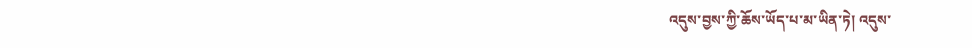འདུས་བྱས་ཀྱི་ཆོས་ཡོད་པ་མ་ཡིན་ཏེ། འདུས་